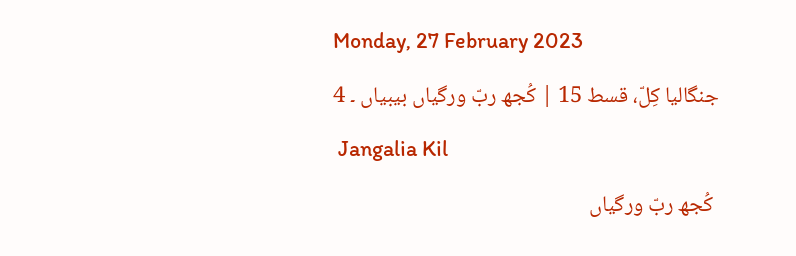Monday, 27 February 2023

جنگالیا کِلّ، قسط 15 | کُجھ ربّ ورگیاں بیبیاں ۔ 4

 Jangalia Kil

 کُجھ ربّ ورگیاں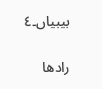بیبیاں۔٤

رادھا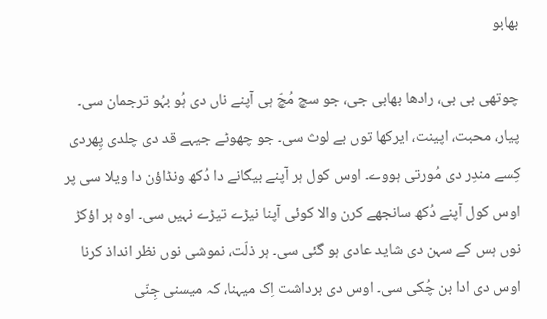بھابو

چوتھی بی بی، رادھا بھابی جی، جو سچ مُچّ ہی آپنے ناں دی ہُو بہُو ترجمان سی۔ پیار، محبت، اپینت، ایرکھا توں بے لوث سی۔ جو چھوٹے جیہے قد دی چلدی پِھردی کِسے مندِر دی مُورتی ہووے۔ اوس کول ہر آپنے بیگانے دا دُکھ ونڈاؤن دا ویلا سی پر اوس کول آپنے دُکھ سانجھے کرن والا کوئی آپنا نیڑے تیڑے نہیں سی۔ اوہ ہر اؤکڑ نوں ہس کے سہن دی شاید عادی ہو گئی سی۔ ہر ذلّت، نموشی نوں نظر انداذ کرنا اوس دی ادا بن چُکی سی۔ اوس دی برداشت اِک میہنا، کہ میسنی جِنّی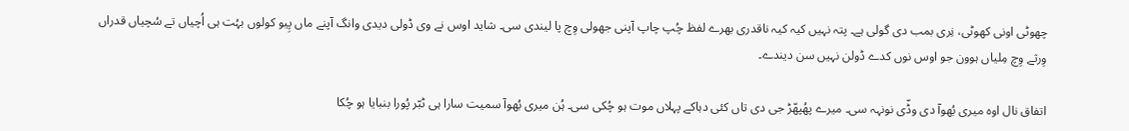چھوٹی اونی کھوٹی، نِری بمب دی گولی ہے۔ پتہ نہیں کیہ کیہ ناقدری بھرے لفظ چُپ چاپ آپنی جھولی وِچ پا لیندی سی۔ شاید اوس نے وی ڈولی دیدی وانگ آپنے ماں پِیو کولوں بہُت ہی اُچیاں تے سُچیاں قدراں وِرثے وِچ مِلیاں ہوون جو اوس نوں کدے ڈولن نہیں سن دیندے۔

اتفاق نال اوہ میری بُھوآ دی وڈّی نونہہ سی۔ میرے پھُپھّڑ جی دی تاں کئی دہاکے پہلاں موت ہو چُکی سی۔ ہُن میری بُھوآ سمیت سارا ہی ٹبّر پُورا بنبایا ہو چُکا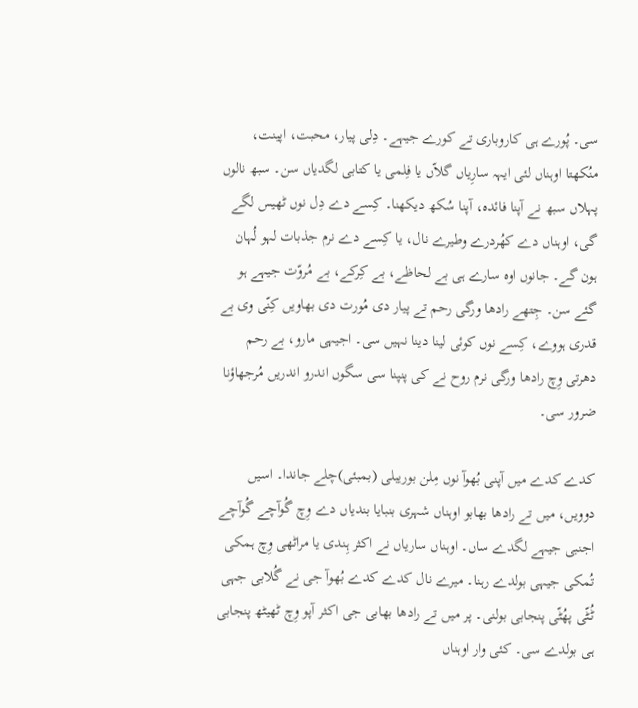سی۔ پُورے ہی کاروباری تے کورے جیہے۔ دِلی پیار، محبت، اپینت، منُکھتا اوہناں لئی ایہہ سارِیاں گلاّں یا فِلمی یا کتابی لگدیاں سن۔ سبھ نالوں پہلاں سبھ نے آپنا فائدہ، آپنا سُکھ دیکھنا۔ کِسے دے دِل نوں ٹھیس لگے گی، اوہناں دے کھُردرے وطیرے نال، یا کِسے دے نرم جذبات لہو لُہان ہون گے۔ جانوں اوہ سارے ہی بے لحاظے، بے کِرکے، بے مُروّت جیہے ہو گئے سن۔ جِتھے رادھا ورگی رحم تے پیار دی مُورت دی بھاویں کِنّی وی بے قدری ہووے، کِسے نوں کوئی لینا دینا نہیں سی۔ اجیہی مارو، بے رحم دھرتی وِچ رادھا ورگی نرم روح نے کی پنپنا سی سگوں اندرو اندریں مُرجھاؤنا ضرور سی۔

کدے کدے میں آپنی بُھوآ نوں مِلن بوریبلی (بمبئی)چلے جاندا۔ اسیں دوویں، میں تے رادھا بھابو اوہناں شہری بنبایا بندیاں دے وِچ گُوآچے گُوآچے اجنبی جیہے لگدے ساں۔ اوہناں ساریاں نے اکثر ہِندی یا مراٹھی وِچ ہمکی تُمکی جیہی بولدے رہنا۔ میرے نال کدے کدے بُھوآ جی نے گُلابی جہی ٹُٹّی پھُٹّی پنجابی بولنی۔ پر میں تے رادھا بھابی جی اکثر آپو وِچ ٹھیٹھ پنجابی ہی بولدے سی۔ کئی وار اوہناں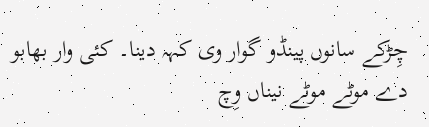چِڑکے سانوں پینڈو گوار وی کہہ دینا۔ کئی وار بھابو دے موٹے موٹے نیناں وِچ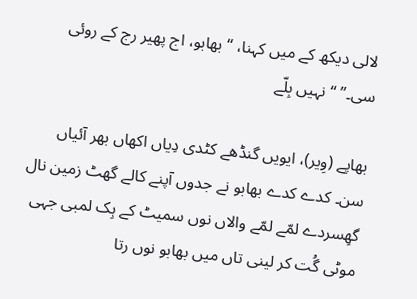لالی دیکھ کے میں کہنا، “بھابو، اج پھیر رج کے روئی سی۔” “نہیں بِلّے

بھاپے (وِیر)، ایویں گنڈھے کٹدی دِیاں اکھاں بھر آئیاں سن۔ کدے کدے بھابو نے جدوں آپنے کالے گھٹ زمین نال گھِسردے لمّے لمّے والاں نوں سمیٹ کے ہِک لمبی جہی موٹی گُت کر لینی تاں میں بھابو نوں رتا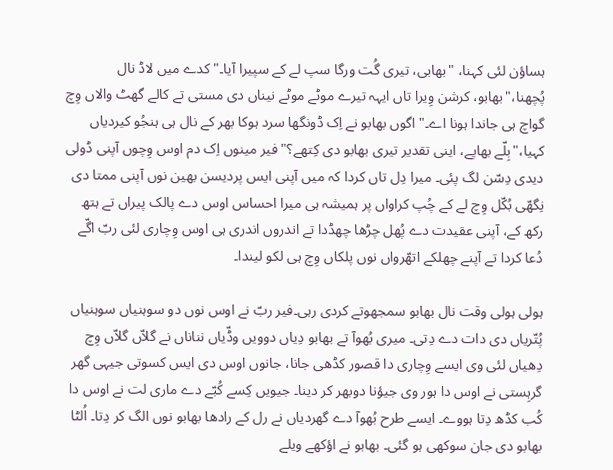ہساؤن لئی کہنا، "بھابی، تیری گُت ورگا سپ لے کے سپیرا آیا۔" کدے میں لاڈ نال پُچھنا،"بھابو، کرشن وِیرا تاں ایہہ تیرے موٹے موٹے نیناں دی مستی تے کالے گھٹ والاں وِچ گواچ ہی جاندا ہونا اے۔" اگوں بھابو نے اِک ڈونگھا سرد ہوکا بھر کے نال ہی ہنجُو کیردیاں کہیا،"بِلّے بھاپے، اینی تقدیر تیری بھابو دی کِتھے؟" فیر مینوں اِک دم اوس وِچوں آپنی ڈولی دیدی دِسّن لگ پئی۔ میرا دِل تاں کردا کہ میں آپنی ایس پردیسن بھین نوں آپنی ممتا دی نِگھّی بُکّل وِچ لے کے چُپ کراواں پر ہمیشہ ہی میرا احساس اوس دے پالک پیراں تے ہتھ رکھ کے، آپنی عقیدت دے پُھل چڑھا چھڈدا تے اندروں اندری ہی اوس وِچاری لئی ربّ اگّے دُعا کردا تے آپنے چھلکے اتھّرواں نوں پلکاں وِچ ہی لکو لیندا۔

ہولی ہولی وقت نال بھابو سمجھوتے کردی رہی۔فیر ربّ نے اوس نوں دو سوہنیاں سوہنیاں پُتّریاں دی دات دے دِتی۔ میری بُھوآ تے بھابو دِیاں دوویں وڈّیاں نناناں نے گلاّں گلاّں وِچ دِھیاں لئی وی ایسے وِچاری دا قصور کڈھی جانا، جانوں اوس دی ایس کسوتی جیہی گھر گرہِستی نے اوس دا ہور وی جیؤنا دوبھر کر دینا۔ جیویں کِسے کُبّے دے ماری لت نے اوس دا کُب کڈھ دِتا ہووے۔ ایسے طرح بُھوآ دے گھردیاں نے رل کے رادھا بھابو نوں الگ کر دِتا۔ اُلٹا بھابو دی جان سوکھی ہو گئی۔ بھابو نے اؤکھے ویلے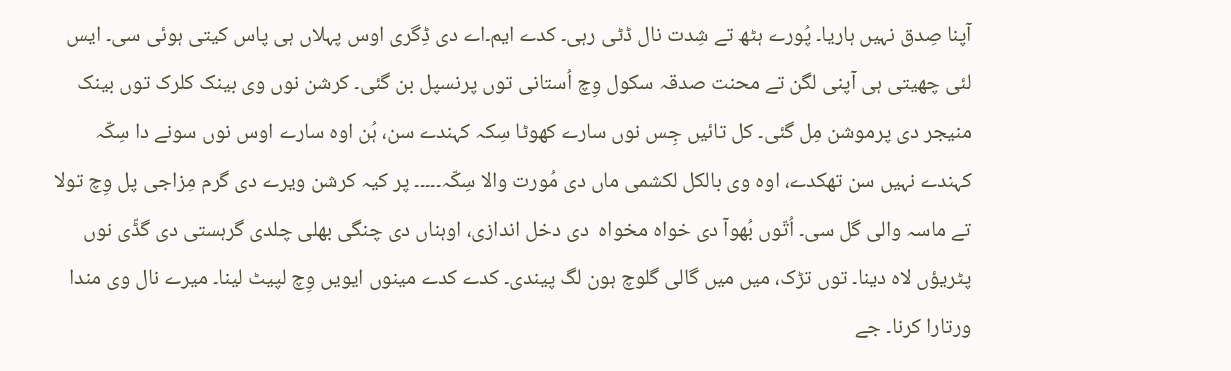آپنا صِدق نہیں ہاریا۔ پُورے ہٹھ تے شِدت نال ڈٹی رہی۔ کدے ایم۔اے دی ڈِگری اوس پہلاں ہی پاس کیتی ہوئی سی۔ ایس لئی چھیتی ہی آپنی لگن تے محنت صدقہ سکول وِچ اُستانی توں پرنسپل بن گئی۔ کرشن نوں وی بینک کلرک توں بینک منیجر دی پرموشن مِل گئی۔ کل تائیں جِس نوں سارے کھوٹا سِکہ کہندے سن، ہُن اوہ سارے اوس نوں سونے دا سِکّہ کہندے نہیں سن تھکدے، اوہ وی بالکل لکشمی ماں دی مُورت والا سِکّہ۔۔۔۔۔ پر کیہ کرشن ویرے دی گرم مِزاجی پل وِچ تولا تے ماسہ والی گل سی۔ اُتّوں بُھوآ دی خواہ مخواہ  دی دخل اندازی، اوہناں دی چنگی بھلی چلدی گرہستی دی گڈّی نوں پٹریؤں لاہ دینا۔ توں تڑک، میں میں گالی گلوچ ہون لگ پیندی۔ کدے کدے مینوں ایویں وِچ لپیٹ لینا۔ میرے نال وی مندا ورتارا کرنا۔ جے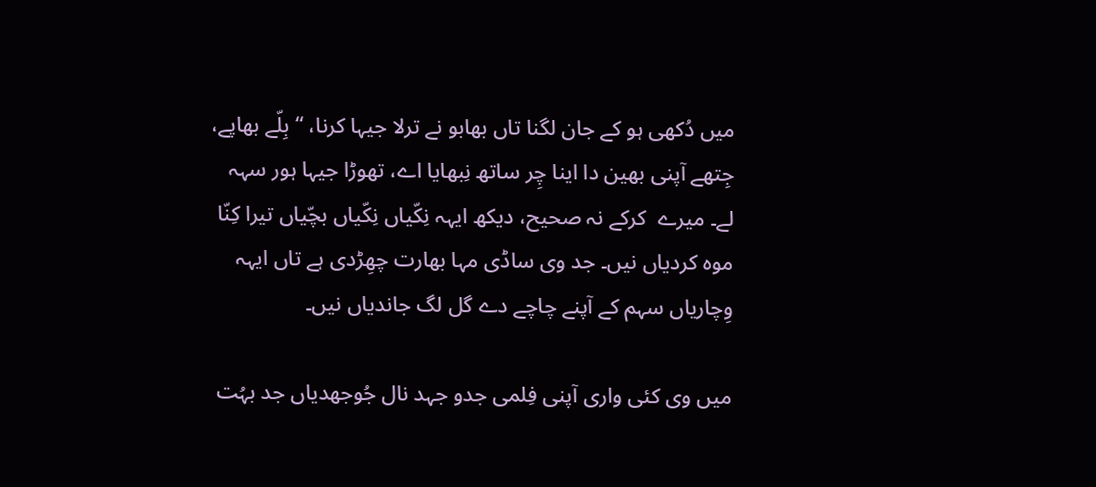میں دُکھی ہو کے جان لگنا تاں بھابو نے ترلا جیہا کرنا، “بِلّے بھاپے، جِتھے آپنی بھین دا اینا چِر ساتھ نِبھایا اے، تھوڑا جیہا ہور سہہ لے۔ میرے  کرکے نہ صحیح، دیکھ ایہہ نِکّیاں نِکّیاں بچّیاں تیرا کِنّا موہ کردیاں نیں۔ جد وی ساڈی مہا بھارت چھِڑدی ہے تاں ایہہ وِچاریاں سہم کے آپنے چاچے دے گل لگ جاندیاں نیں۔

میں وی کئی واری آپنی فِلمی جدو جہد نال جُوجھدیاں جد بہُت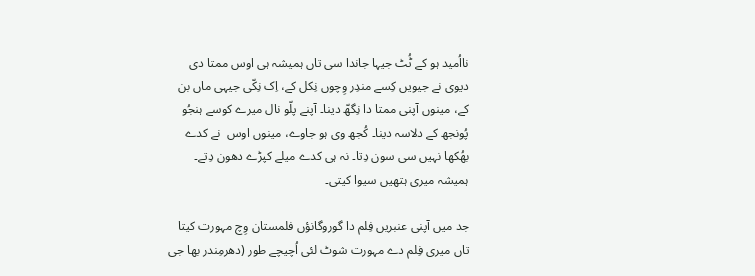نااُمید ہو کے ٹُٹ جیہا جاندا سی تاں ہمیشہ ہی اوس ممتا دی دیوی نے جیویں کِسے مندِر وِچوں نِکل کے، اِک نِکّی جیہی ماں بن کے، مینوں آپنی ممتا دا نِگھّ دینا۔ آپنے پلّو نال میرے کوسے ہنجُو پُونجھ کے دلاسہ دینا۔ کُجھ وی ہو جاوے، مینوں اوس  نے کدے بھُکھا نہیں سی سون دِتا۔ نہ ہی کدے میلے کپڑے دھون دِتے۔ ہمیشہ میری ہتھیں سیوا کیتی۔

جد میں آپنی عنبریں فِلم دا گوروگانؤں فلمستان وِچ مہورت کیتا تاں میری فِلم دے مہورت شوٹ لئی اُچیچے طور (دھرمِندر بھا جی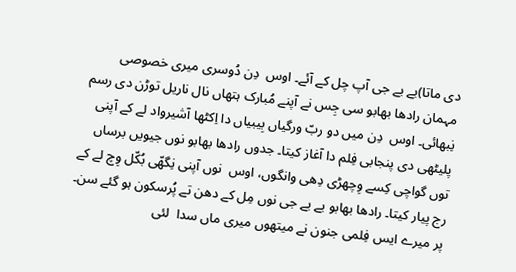دی ماتا)بے بے جی آپ چل کے آئے۔ اوس  دِن دُوسری میری خصوصی مہمان رادھا بھابو سی جِس نے آپنے مُبارک ہتھاں نال ناریل توڑن دی رسم نِبھائی۔ اوس  دِن میں دو ربّ ورگیاں بِیبیاں دا اِکٹھا آشیرواد لے کے آپنی پلیٹھی دی پنجابی فِلم دا آغاز کیتا۔ جدوں رادھا بھابو نوں جیویں برساں توں گواچی کِسے وِچھڑی دِھی وانگوں، اوس  نوں آپنی نِگھّی بُکّل وِچ لے کے رج پیار کیتا۔ رادھا بھابو بے بے جی نوں مِل کے دھن تے پُرسکون ہو گئے سن۔ پر میرے ایس فِلمی جنون نے میتھوں میری ماں سدا  لئی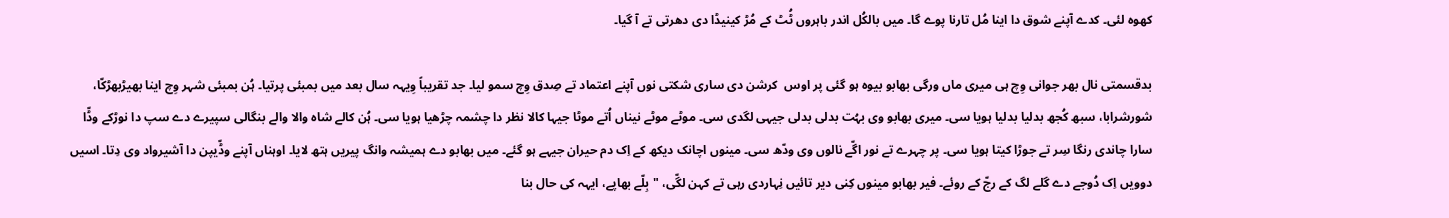کھوہ لئی۔ کدے آپنے شوق دا اینا مُل تارنا پوے گا۔ میں بالکُل اندر باہروں ٹُٹ کے مُڑ کینیڈا دی دھرتی تے آ گیا۔

بدقسمتی نال بھر جوانی وِچ ہی میری ماں ورگی بھابو بیوہ ہو گئی پر اوس  کرشن دی ساری شکتی نوں آپنے اعتماد تے صِدق وِچ سمو لیا۔ جد تقریباً وِیہہ سال بعد میں بمبئی پرتیا۔ ہُن بمبئی شہر وِچ اینا بھیڑبھڑکّا، شورشرابا، سبھ کُجھ بدلیا بدلیا ہویا سی۔ میری بھابو وی بہُت بدلی بدلی جیہی لگدی سی۔ موٹے موٹے نیناں اُتے موٹا جیہا کالا نظر دا چشمہ چڑھیا ہویا سی۔ ہُن کالے شاہ والا والے بنگالی سپیرے دے سپ دا نوڑکے وڈّا سارا چاندی رنگا سِر تے جوڑا کیتا ہویا سی۔ پر چہرے تے نور اگّے نالوں وی ودّھ سی۔ مینوں اچانک دیکھ کے اِک دم حیران جیہے ہو گئے۔ میں بھابو دے ہمیشہ وانگ پیریں ہتھ لایا۔ اوہناں آپنے وڈّیپن دا آشیرواد وی دِتا۔ اسیں دوویں اِک دُوجے دے گلے لگ کے رجّ کے روئے۔ فیر بھابو مینوں کِنی دیر تائیں نِہاردی رہی تے کہن لگّی، "بِلّے بھاپے، ایہہ کی حال بنا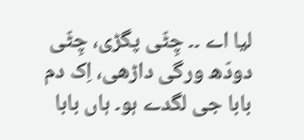لیا اے ۔۔ چِٹّی پگڑی، چِٹّی دودّھ ورگی داڑھی، اِک دم بابا جی لگدے ہو۔ ہاں بابا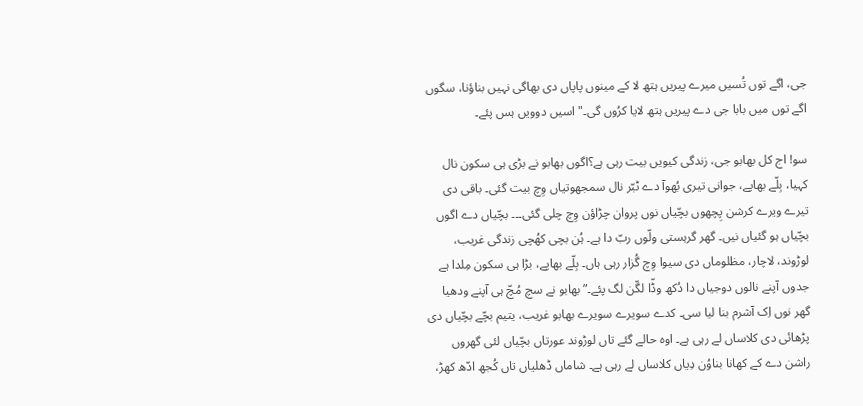جی، اگے توں تُسیں میرے پیریں ہتھ لا کے مینوں پاپاں دی بھاگی نہیں بناؤنا، سگوں اگے توں میں بابا جی دے پیریں ہتھ لایا کرُوں گی۔" اسیں دوویں ہس پئے۔

سو! اج کل بھابو جی، زندگی کیویں بیت رہی ہے؟اگوں بھابو نے بڑی ہی سکون نال کہیا، بِلّے بھاپے، جوانی تیری بُھوآ دے ٹبّر نال سمجھوتیاں وِچ بیت گئی۔ باقی دی تیرے ویرے کرشن پِچھوں بچّیاں نوں پروان چڑاؤن وِچ چلی گئی۔۔۔ بچّیاں دے اگوں بچّیاں ہو گئیاں نیں۔ گھر گرہستی ولّوں ربّ دا ہے۔ ہُن بچی کھُچی زندگی غریب، لوڑوند، لاچار، مظلوماں دی سیوا وِچ گُزار رہی ہاں۔ بِلّے بھاپے، بڑا ہی سکون مِلدا ہے جدوں آپنے نالوں دوجیاں دا دُکھ وڈّا لگّن لگ پئے۔” بھابو نے سچ مُچّ ہی آپنے ودھیا گھر نوں اِک آشرم بنا لیا سی۔ کدے سویرے سویرے بھابو غریب، یتیم بچّے بچّیاں دی پڑھائی دی کلاساں لے رہی ہے۔ اوہ حالے گئے تاں لوڑوند عورتاں بچّیاں لئی گھروں راشن دے کے کھانا بناوُن دِیاں کلاساں لے رہی ہے۔ شاماں ڈھلیاں تاں کُجھ ادّھ کھڑ،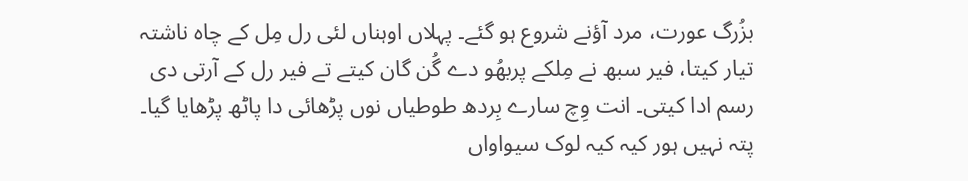بزُرگ عورت، مرد آؤنے شروع ہو گئے۔ پہلاں اوہناں لئی رل مِل کے چاہ ناشتہ تیار کیتا، فیر سبھ نے مِلکے پربھُو دے گُن گان کیتے تے فیر رل کے آرتی دی رسم ادا کیتی۔ انت وِچ سارے بِردھ طوطیاں نوں پڑھائی دا پاٹھ پڑھایا گیا۔ پتہ نہیں ہور کیہ کیہ لوک سیواواں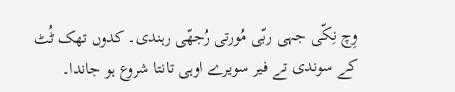وِچ نِکّی جہی ربّی مُورتی رُجھّی رہندی۔ کدوں تھک ٹُٹ کے سوندی تے فیر سویرے اوہی تانتا شروع ہو جاندا۔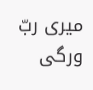میری ربّ ورگی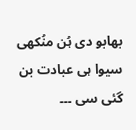بھابو دی ہُن منُکھی سیوا ہی عبادت بن گئی سی ۔۔۔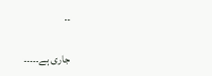۔۔

جاری ہے۔۔۔۔۔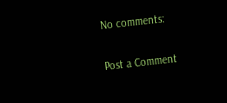No comments:

Post a Comment